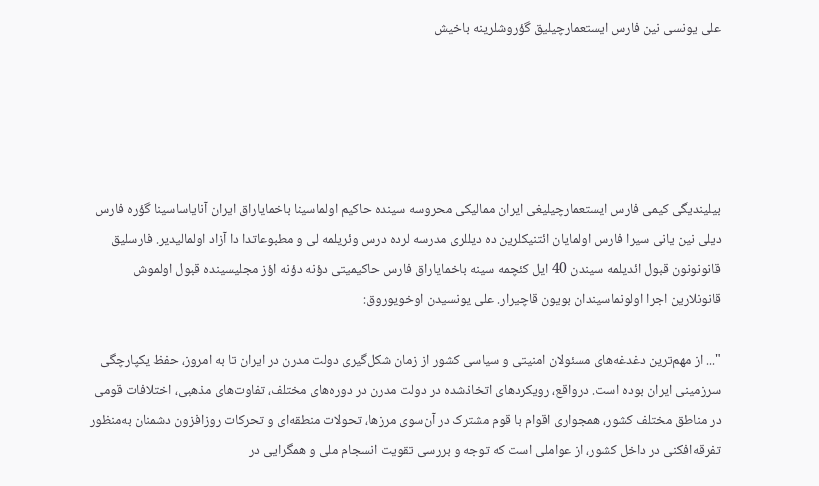علی یونسی نین فارس ایستعمارچیلیق گؤروشلرینه باخیش





بیلیندیگی کیمی فارس ایستعمارچیلیغی ایران ممالیکی محروسه سینده حاکیم اولماسینا باخمایاراق ایران آنایاساسینا گؤره فارس دیلی نین یانی سیرا فارس اولمایان ائتنیکلرین ده دیللری مدرسه لرده درس وئریلمه لی و مطبوعاتدا دا آزاد اولمالیدیر. فارسلیق قانونونون قبول ائدیلمه سیندن 40 ایل کئچمه سینه باخمایاراق فارس حاکیمیتی دؤنه دؤنه اؤز مجلیسینده قبول اولموش قانونلارین اجرا اولونماسیندان بویون قاچیرار. علی یونسیدن اوخویوروق:

"... از مهم‌ترین دغدغه‌های مسئولان امنیتی و سیاسی کشور از زمان شکل‌گیری دولت مدرن در ایران تا به امروز، حفظ یکپارچگی سرزمینی ایران بوده است. درواقع، رویکردهای اتخاذشده در دولت مدرن در دوره‌های مختلف، تفاوت‌های مذهبی، اختلافات قومی در مناطق مختلف کشور، همجواری اقوام با قوم مشترک در آن‌سوی مرزها، تحولات منطقه‌ای و تحرکات روزافزون دشمنان به‌منظور تفرقه‌افکنی در داخل کشور، از عواملی است که توجه و بررسی تقویت انسجام ملی و همگرایی در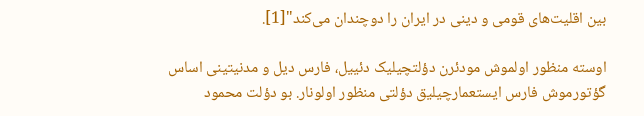بین اقلیت‌های قومی و دینی در ایران را دوچندان می‌کند"[1].

اوسته منظور اولموش مودئرن دؤلتچیلیک دئییل، فارس دیل و مدنیتینی اساس گؤتورموش فارس ایستعمارچیلیق دؤلتی منظور اولونار. بو دؤلت محمود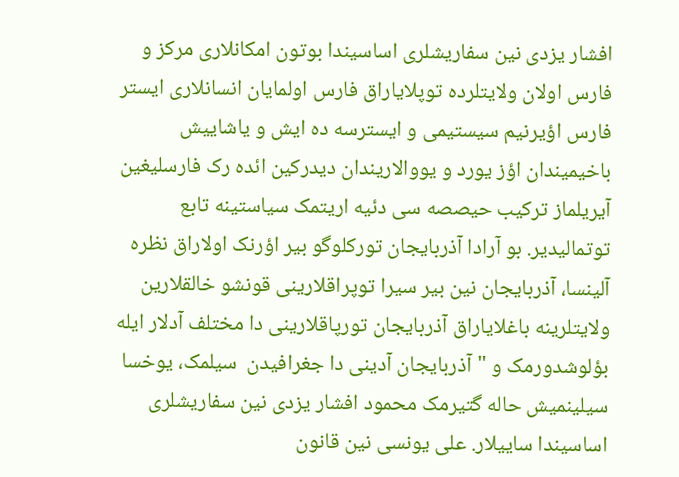افشار یزدی نین سفاریشلری اساسیندا بوتون امکانلاری مرکز و فارس اولان ولایتلرده توپلایاراق فارس اولمایان انسانلاری ایستر فارس اؤیرنیم سیستیمی و ایسترسه ده ایش و یاشاییش باخیمیندان اؤز یورد و یووالاریندان دیدرکین ائده رک فارسلیغین آیریلماز ترکیب حیصصه سی دئیه اریتمک سیاستینه تابع توتمالیدیر. بو آرادا آذربایجان تورکلوگو بیر اؤرنک اولاراق نظره آلینسا، آذربایجان نین بیر سیرا توپراقلارینی قونشو خالقلارین ولایتلرینه باغلایاراق آذربایجان تورپاقلارینی دا مختلف آدلار ایله بؤلوشدورمک و "آذربایجان آدینی دا جغرافیدن  سیلمک، یوخسا سیلینمیش حاله گتیرمک محمود افشار یزدی نین سفاریشلری اساسیندا ساییلار. علی یونسی نین قانون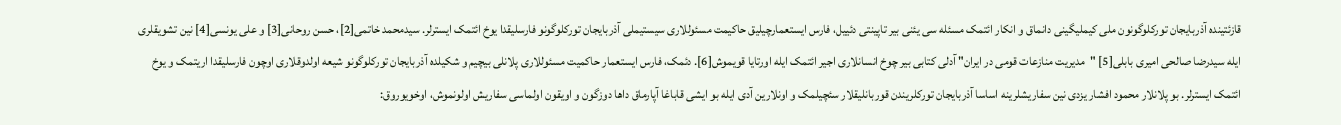قازئتینده آذربایجان تورکلوگونون ملی کیملیگینی دانماق و انکار ائتمک مسئله سی یئنی بیر تاپینتی دئییل، فارس ایستعمارچیلیق حاکیمت مسئوللاری سیستیملی آذربایجان تورکلوگونو فارسلیقدا یوخ ائتمک ایسترلر. سیدمحمد خاتمی[2]، حسن روحانی[3] و علی یونسی[4] نین تشویقلری ایله سیدرضا صالحی امیری بابلی[5] "مدیریت منازعات قومی در ایران" آدلی کتابی بیر چوخ انسانلاری اجیر ائتمک ایله اورتایا قویموش[6]. دئمک، فارس ایستعمار حاکمیت مسئوللاری پلانلی بیچیم و شکیلده آذربایجان تورکلوگونو شیعه اولدوقلاری اوچون فارسلیقدا اریتمک و یوخ ائتمک ایسترلر. بو پلانلار محمود افشار یزدی نین سفاریشلرینه اساسا آذربایجان تورکلریندن قوربانلیقلار سئچیلمک و اونلارین آدی ایله بو ایشی قاباغا آپارماق داها دوزگون و اویقون اولماسی سفاریش اولونموش، اوخویوروق: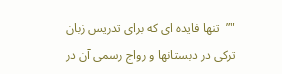"”  تنها فایده ای که برای تدریس زبان ترکی در دبستانها و رواج رسمی آن در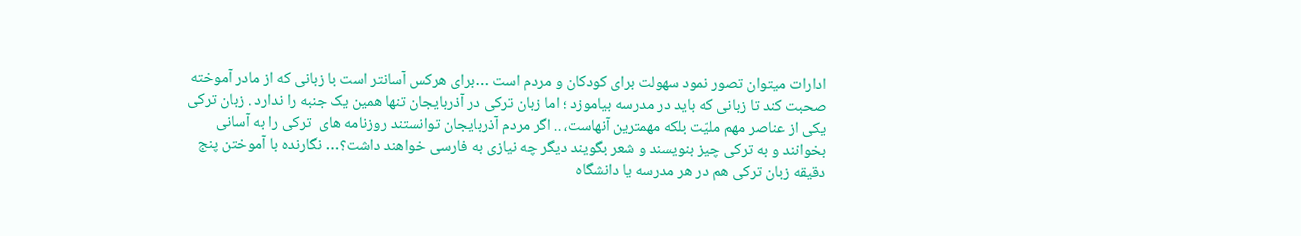ادارات میتوان تصور نمود سهولت برای کودکان و مردم است …برای هرکس آسانتر است با زبانی که از مادر آموخته صحبت کند تا زبانی که باید در مدرسه بیاموزد ؛ اما زبان ترکی در آذربایجان تنها همین یک جنبه را ندارد . زبان ترکی یکی از عناصر مهم ملیّت بلکه مهمترین آنهاست، .. اگر مردم آذربایجان توانستند روزنامه های  ترکی را به آسانی  بخوانند و به ترکی چیز بنویسند و شعر بگویند دیگر چه نیازی به فارسی خواهند داشت؟… نگارنده با آموختن پنج دقیقه زبان ترکی هم در هر مدرسه یا دانشگاه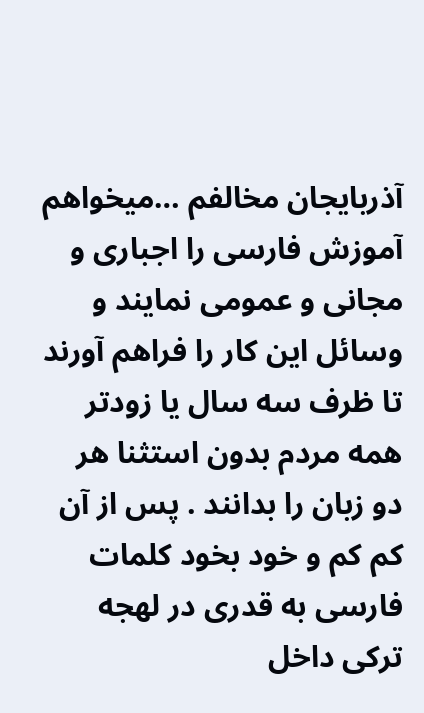آذربایجان مخالفم …میخواهم آموزش فارسی را اجباری و مجانی و عمومی نمایند و وسائل این کار را فراهم آورند تا ظرف سه سال یا زودتر همه مردم بدون استثنا هر دو زبان را بدانند . پس از آن کم کم و خود بخود کلمات فارسی به قدری در لهجه ترکی داخل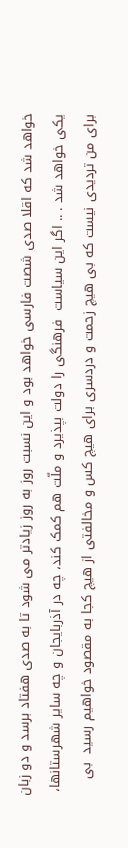خواهد شد که اقلا صدی شصت فارسی خواهد بود و این نسبت روز به روز زیادتر می شود تا به صدی هفتاد برسد و دو زبان یکی خواهد شد . .. اگر این سیاست  فرهنگی را دولت بپذیرد و ملّت هم کمک کند، چه در آذربایجان و چه سایر شهرستانها،  برای من تردیدی نیست که بی هیچ زحمت و دردسری برای هیچ کس و مخالفتی از هیچ کجا به مقصود خواهیم رسید  بی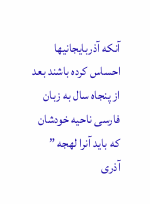آنکه آذربایجانیها احساس کرده باشند بعد از پنجاه سال به زبان فارسی ناحیه خودشان که باید آنرا لهجه ” آذری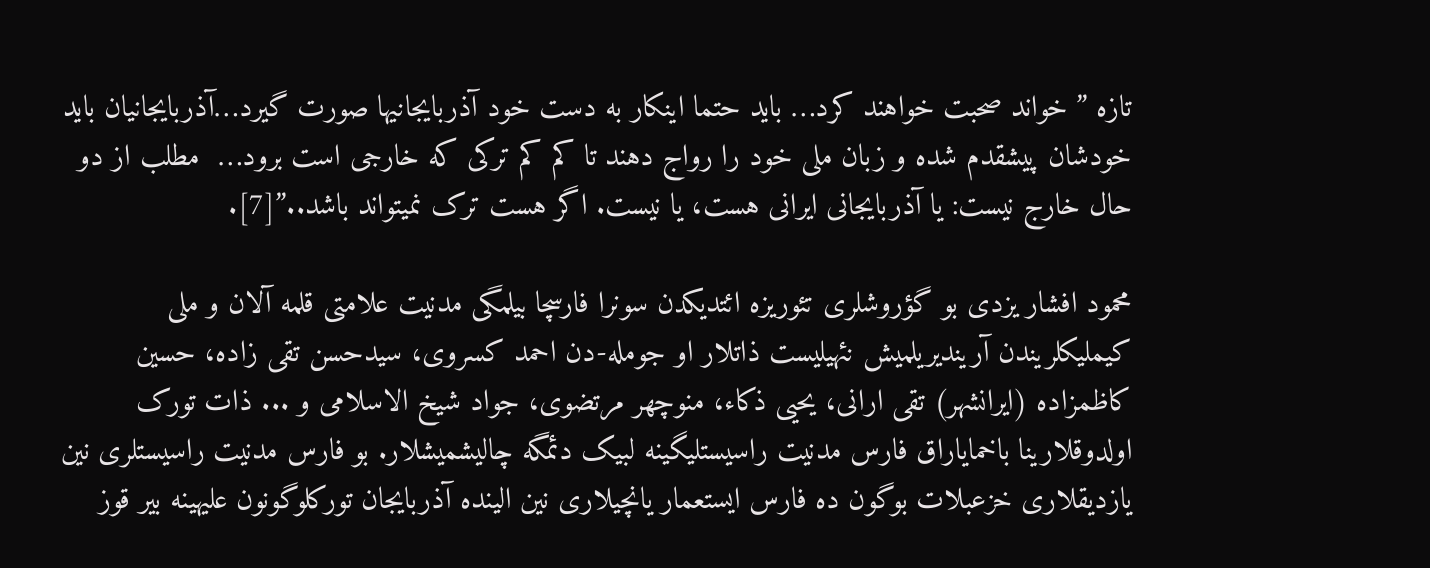تازه ” خواند صحبت خواهند کرد… باید حتما اینکار به دست خود آذربایجانیها صورت گیرد…آذربایجانیان باید خودشان پیشقدم شده و زبان ملی خود را رواج دهند تا کم کم ترکی که خارجی است برود…  مطلب از دو حال خارج نیست: یا آذربایجانی ایرانی هست، یا نیست. اگر هست ترک نمیتواند باشد..”[7].

محمود افشار یزدی بو گؤروشلری تئوریزه ائتدیکدن سونرا فارسچا بیلمگی مدنیت علامتی قلمه آلان و ملی کیملیکلریندن آریندیریلمیش نئهیلیست ذاتلار او جومله-دن احمد کسروی، سیدحسن تقی زاده، حسین کاظمزاده (ایرانشهر) تقی ارانی، یحیی ذکاء، منوچهر مرتضوی، جواد شیخ الاسلامی و ... ذات تورک اولدوقلارینا باخمایاراق فارس مدنیت راسیستلیگینه لبیک دئمگه چالیشمیشلار. بو فارس مدنیت راسیستلری نین یازدیقلاری خزعبلات بوگون ده فارس ایستعمار یانچیلاری نین الینده آذربایجان تورکلوگونون علیهینه بیر قوز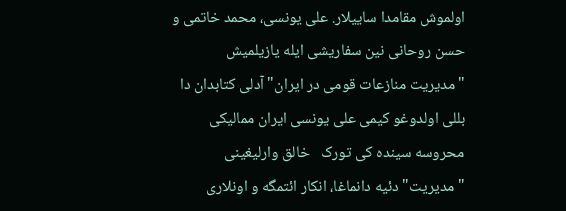اولموش مقامدا ساییلار. علی یونسی، محمد خاتمی و حسن روحانی نین سفاریشی ایله یازیلمیش "مدیریت منازعات قومی در ایران" آدلی کتابدان دا بللی اولدوغو کیمی علی یونسی ایران ممالیکی محروسه سینده کی تورک   خالق وارلیغینی "مدیریت" دئیه دانماغا، انکار ائتمگه و اونلاری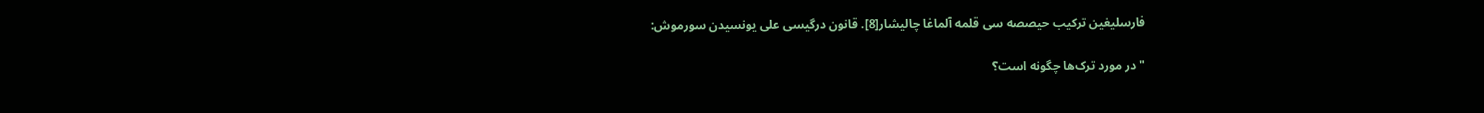فارسلیغین ترکیب حیصصه سی قلمه آلماغا چالیشار[8]. قانون درگیسی علی یونسیدن سورموش:

"در مورد ترک‌ها چگونه است؟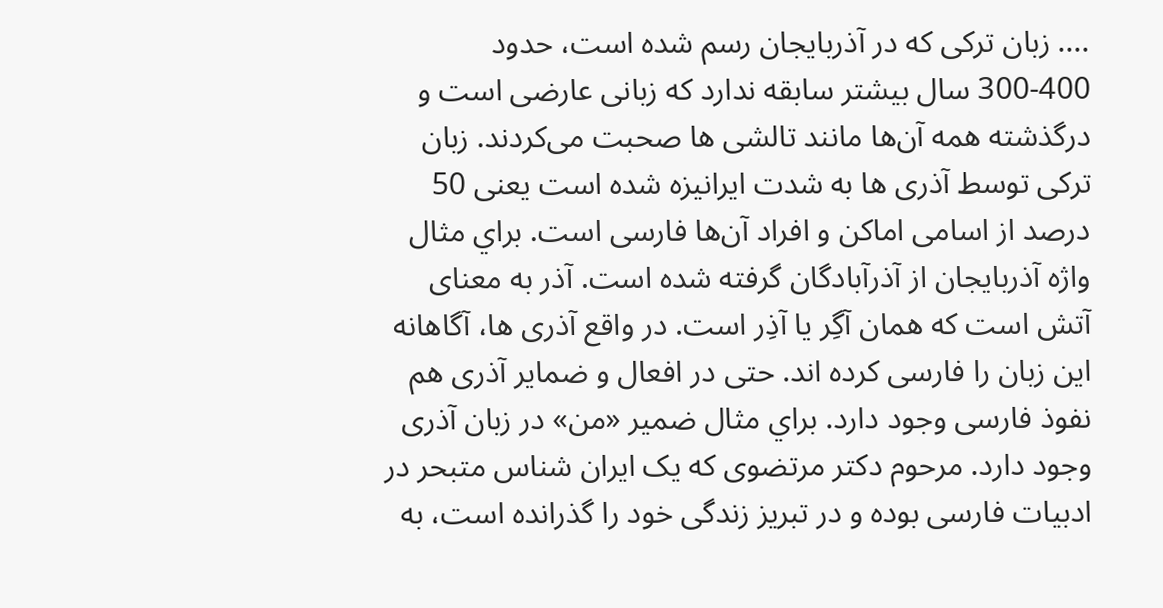.... زبان ترکی که در آذربایجان رسم شده است، حدود 400-300 سال بیشتر سابقه ندارد که زبانی عارضی است و درگذشته همه آن‌ها مانند تالشی ها صحبت می‌کردند. زبان ترکی توسط آذری ها به شدت ایرانیزه شده است یعنی 50 درصد از اسامی اماکن و افراد آن‌ها فارسی است. براي مثال واژه آذربایجان از آذرآبادگان گرفته شده است. آذر به معنای آتش است که همان آگِر یا آذِر است. در واقع آذری ها، آگاهانه این زبان را فارسی کرده اند. حتی در افعال و ضمایر آذری هم نفوذ فارسی وجود دارد. براي مثال ضمیر «من» در زبان آذری وجود دارد. مرحوم دکتر مرتضوی که یک ایران شناس متبحر در ادبیات فارسی بوده و در تبریز زندگی خود را گذرانده است، به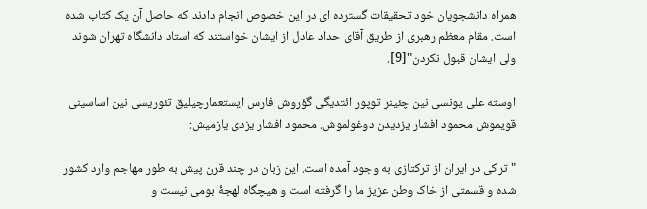همراه دانشجویان خود تحقیقات گسترده ای در این خصوص انجام دادند که حاصل آن یک کتاب شده است. مقام معظم رهبری از طریق آقای حداد عادل از ایشان خواستند که استاد دانشگاه تهران شوند ولی ایشان قبول نکردن"[9].

اوسته علی یونسی نین چئینر توپور ائتدیگی گؤروش فارس ایستعمارچیلیق تئوریسی نین اساسینی قویموش محمود افشار یزدیدن دوغولموش. محمود افشار یزدی یازمیش:

"ترکی در ایران از ترکتازی به وجود آمده است. این زبان در چند قرن پیش به طور مهاجم وارد کشور شده و قسمتی از خاک وطن عزیز ما را گرفته است و هیچگاه لهجۀ بومی نیست و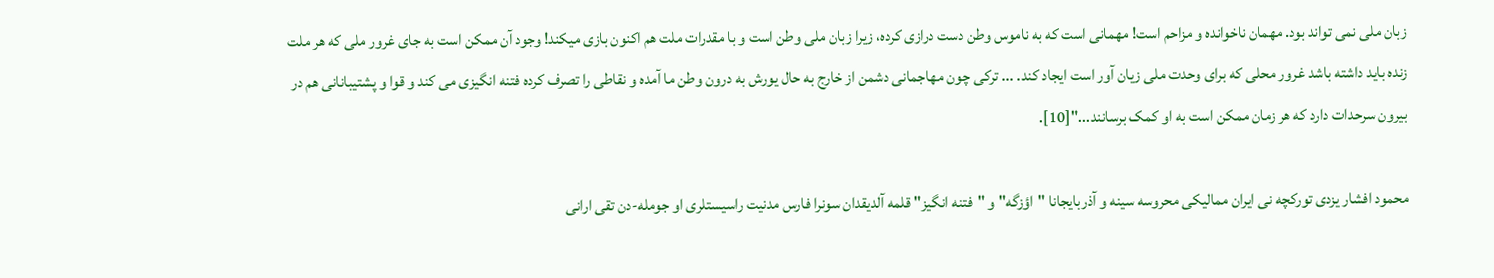زبان ملی نمی تواند بود. مهمان ناخوانده و مزاحم است! مهمانی است که به ناموس وطن دست درازی کرده، زیرا زبان ملی وطن است و با مقدرات ملت هم اکنون بازی میکند! وجود آن ممکن است به جای غرور ملی که هر ملت زنده باید داشته باشد غرور محلی که برای وحدت ملی زیان آور است ایجاد کند. ... ترکی چون مهاجمانی دشمن از خارج به حال یورش به درون وطن ما آمده و نقاطی را تصرف کرده فتنه انگیزی می کند و قوا و پشتیبانانی هم در بیرون سرحدات دارد که هر زمان ممکن است به او کمک برسانند..."[10].

محمود افشار یزدی تورکچه نی ایران ممالیکی محروسه سینه و آذربایجانا "اؤزگه" و "فتنه انگیز" قلمه آلدیقدان سونرا فارس مدنیت راسیستلری او جومله-دن تقی ارانی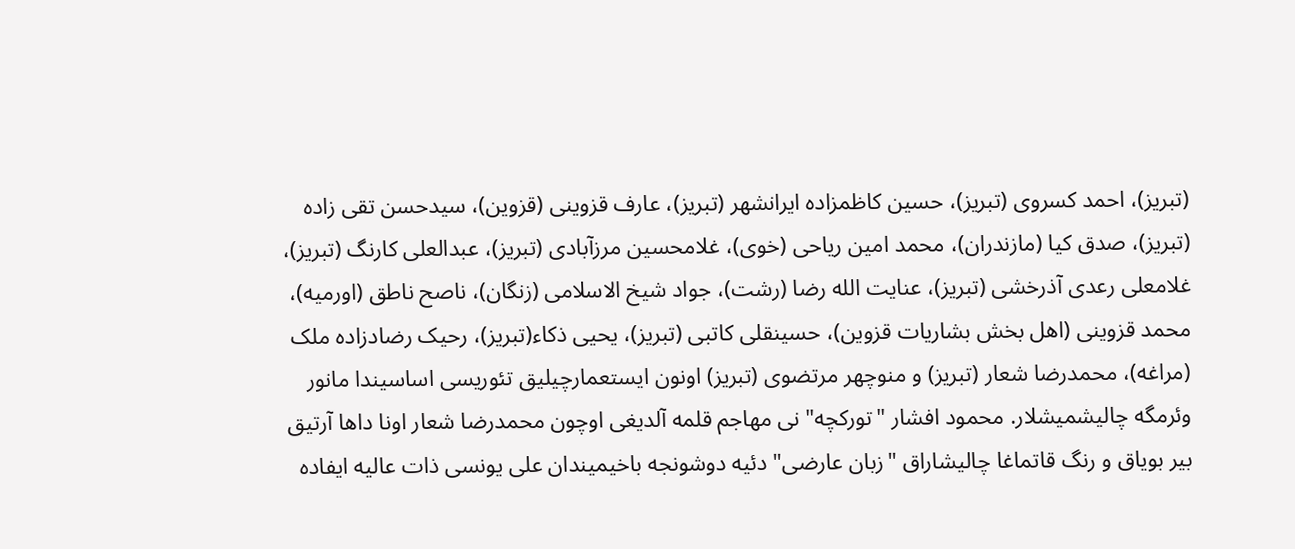(تبریز)، احمد کسروی (تبریز)، حسین کاظمزاده ایرانشهر (تبریز)، عارف قزوینی (قزوین)، سیدحسن تقی زاده (تبریز)، صدق کیا (مازندران)، محمد امین ریاحی (خوی)، غلامحسین مرزآبادی (تبریز)، عبدالعلی کارنگ (تبریز)، غلامعلی رعدی آذرخشی (تبریز)، عنایت الله رضا (رشت)، جواد شیخ الاسلامی (زنگان)، ناصح ناطق (اورمیه)، محمد قزوینی (اهل بخش بشاریات قزوین)، حسینقلی کاتبی (تبریز)، یحیی ذکاء(تبریز)، رحیک رضادزاده ملک (مراغه)، محمدرضا شعار (تبریز) و منوچهر مرتضوی (تبریز) اونون ایستعمارچیلیق تئوریسی اساسیندا مانور وئرمگه چالیشمیشلار. محمود افشار "تورکچه" نی مهاجم قلمه آلدیغی اوچون محمدرضا شعار اونا داها آرتیق بیر بویاق و رنگ قاتماغا چالیشاراق "زبان عارضی" دئیه دوشونجه باخیمیندان علی یونسی ذات عالیه ایفاده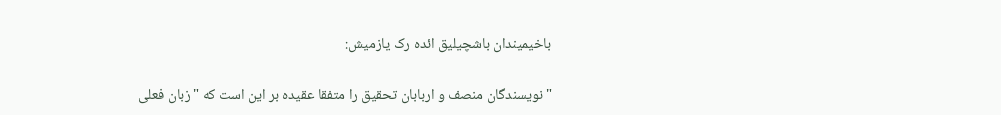باخیمیندان باشچیلیق ائده رک یازمیش:

"نویسندگان منصف و اربابان تحقیق را متفقا عقیده بر این است که "زبان فعلی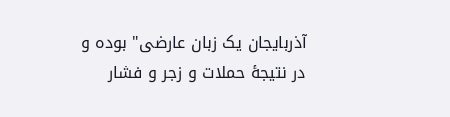آذربایجان یک زبان عارضی" بوده و در نتیجۀ حملات و زجر و فشار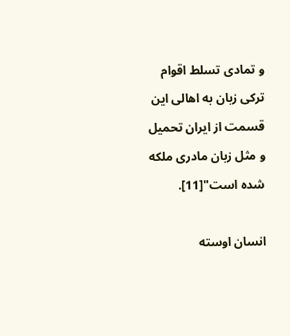و تمادی تسلط اقوام ترکی زبان به اهالی این قسمت از ایران تحمیل و مثل زبان مادری ملکه شده است"[11].

انسان اوسته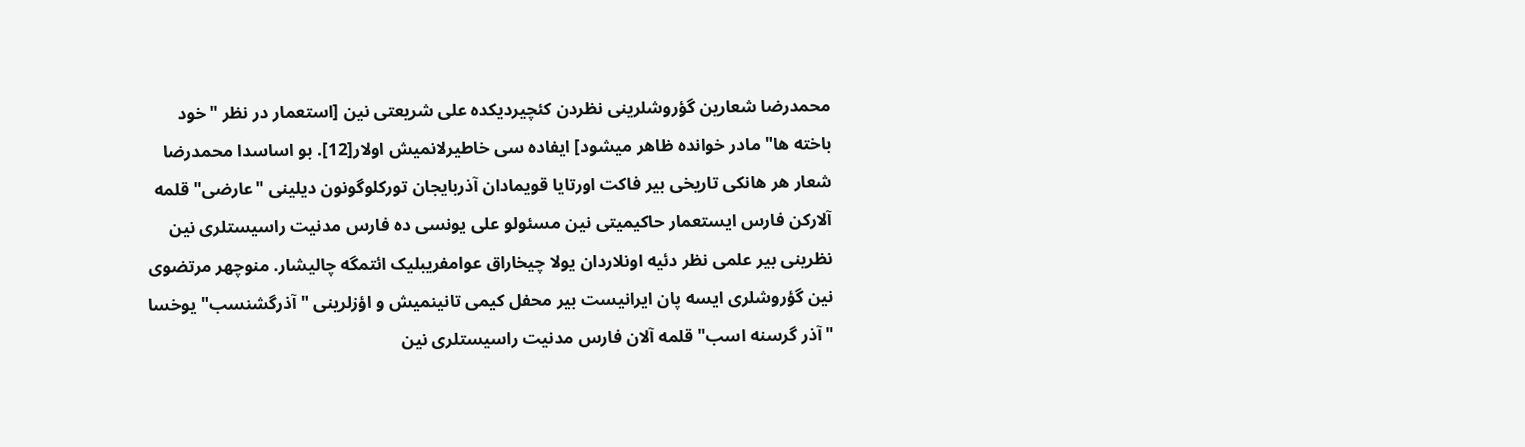محمدرضا شعارین گؤروشلرینی نظردن کئچیردیکده علی شریعتی نین [استعمار در نظر "خود باخته ها" مادر خوانده ظاهر میشود] ایفاده سی خاطیرلانمیش اولار[12]. بو اساسدا محمدرضا شعار هر هانکی تاریخی بیر فاکت اورتایا قویمادان آذربایجان تورکلوگونون دیلینی "عارضی" قلمه آلارکن فارس ایستعمار حاکیمیتی نین مسئولو علی یونسی ده فارس مدنیت راسیستلری نین نظرینی بیر علمی نظر دئیه اونلاردان یولا چیخاراق عوامفریبلیک ائتمگه چالیشار. منوچهر مرتضوی نین گؤروشلری ایسه پان ایرانیست بیر محفل کیمی تانینمیش و اؤزلرینی "آذرگشنسب" یوخسا "آذر گرسنه اسب" قلمه آلان فارس مدنیت راسیستلری نین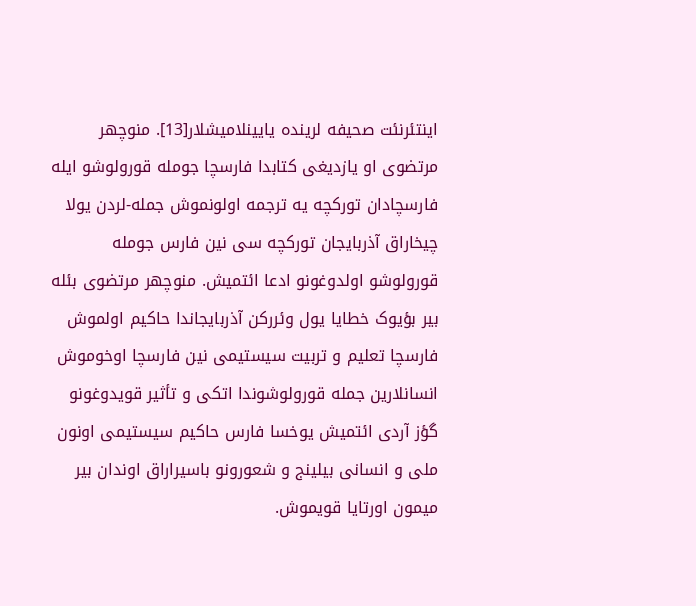اینتئرنئت صحیفه لرینده یایینلامیشلار[13]. منوچهر مرتضوی او یازدیغی کتابدا فارسچا جومله قورولوشو ایله فارسچادان تورکچه یه ترجمه اولونموش جمله-لردن یولا چیخاراق آذربایجان تورکچه سی نین فارس جومله قورولوشو اولدوغونو ادعا ائتمیش. منوچهر مرتضوی بئله بیر بؤیوک خطایا یول وئررکن آذربایجاندا حاکیم اولموش فارسچا تعلیم و تربیت سیستیمی نین فارسچا اوخوموش انسانلارین جمله قورولوشوندا اتکی و تأثیر قویدوغونو گؤز آردی ائتمیش یوخسا فارس حاکیم سیستیمی اونون ملی و انسانی بیلینج و شعورونو باسیراراق اوندان بیر میمون اورتایا قویموش.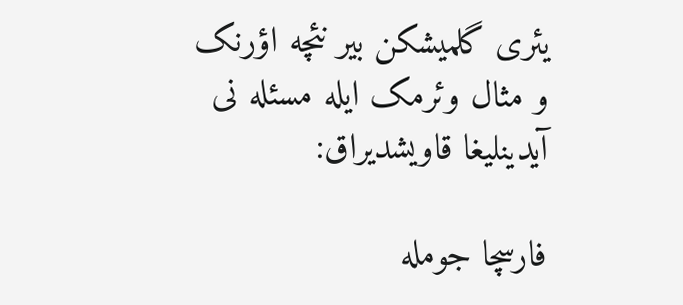یئری گلمیشکن بیر نئچه اؤرنک و مثال وئرمک ایله مسئله نی آیدینلیغا قاویشدیراق:

فارسچا جومله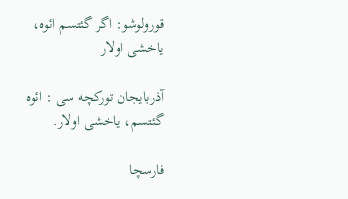قورولوشو: اگر گئتسم ائوه، یاخشی اولار

آذربایجان تورکچه سی : ائوه گئتسم، یاخشی اولار.

فارسچا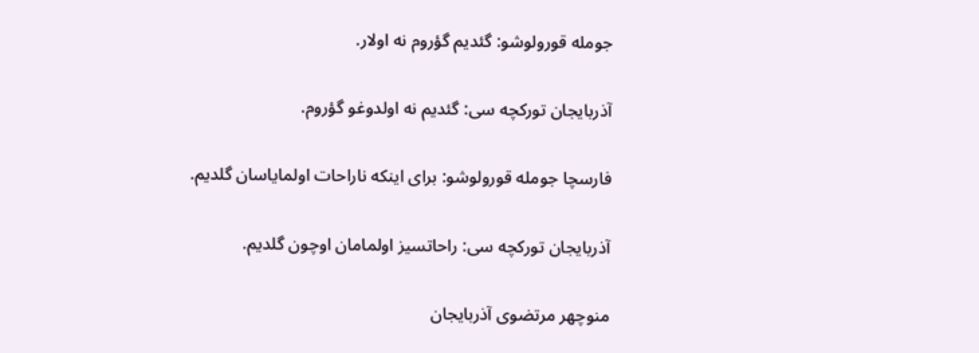جومله قورولوشو: گئدیم گؤروم نه اولار.

آذربایجان تورکچه سی: گئدیم نه اولدوغو گؤروم.

فارسچا جومله قورولوشو: برای اینکه ناراحات اولمایاسان گلدیم.

آذربایجان تورکچه سی: راحاتسیز اولمامان اوچون گلدیم.

منوچهر مرتضوی آذربایجان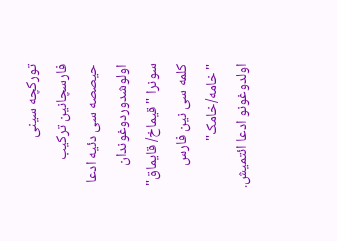تورکچه سینی فارسچانین ترکیب حیصصه سی دئیه ادعا اولوشدوردوغوندان سونرا "قیماخ/ قایماق" کلمه سی نین فارس "خامه/خامک" اولدوغونو ادعا ائتمیش.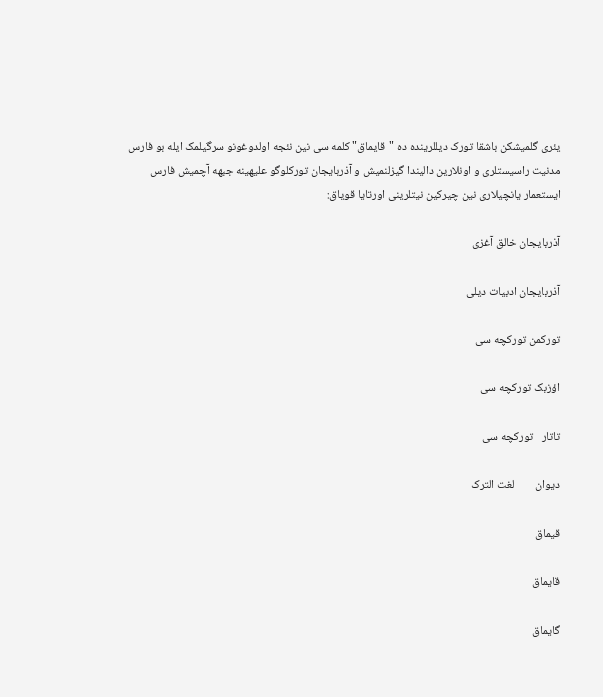یئری گلمیشکن باشقا تورک دیللرینده ده "قایماق" کلمه سی نین نئجه اولدوغونو سرگیلمک ایله بو فارس مدنیت راسیستلری و اونلارین دالیندا گیزلنمیش و آذربایجان تورکلوگو علیهینه جبهه آچمیش فارس ایستعمار یانچیلاری نین چیرکین نیتلرینی اورتایا قویاق:

آذربایجان خالق آغزی

آذربایجان ادبیات دیلی

تورکمن تورکچه سی

اؤزبک تورکچه سی

تاتار   تورکچه سی

دیوان        لغت الترک

قیماق

قایماق

گایماق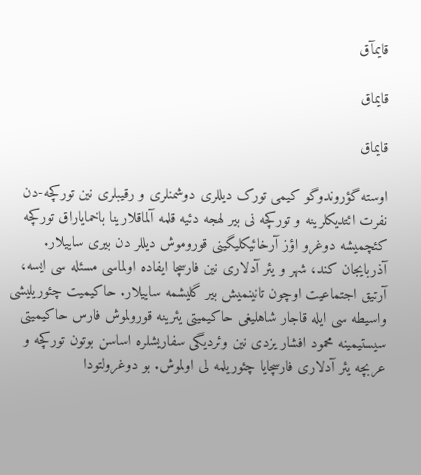قایمآق

قایماق

قایماق

اوسته گؤروندوگو کیمی تورک دیللری دوشمنلری و رقیبلری نین تورکچه-دن نفرت ائتدیکلرینه و تورکچه نی بیر لهجه دئیه قلمه آلماقلارینا باخمایاراق تورکچه کئچمیشه دوغرو اؤز آرخائیکلیگینی قوروموش دیللر دن بیری ساییلار. آذربایجان کند، شهر و یئر آدلاری نین فارسچا ایفاده اولماسی مسئله سی ایسه، آرتیق اجتماعیت اوچون تانینمیش بیر گلیشمه ساییلار. حاکیمیت چئوریلیشی واسیطه سی ایله قاجار شاهلیغی حاکیمیتی یئرینه قورولموش فارس حاکیمیتی سیستیمینه محمود افشار یزدی نین وئردیگی سفاریشلره اساسن بوتون تورکچه و عربچه یئر آدلاری فارسچایا چئوریلمه لی اولموش. بو دوغرولتودا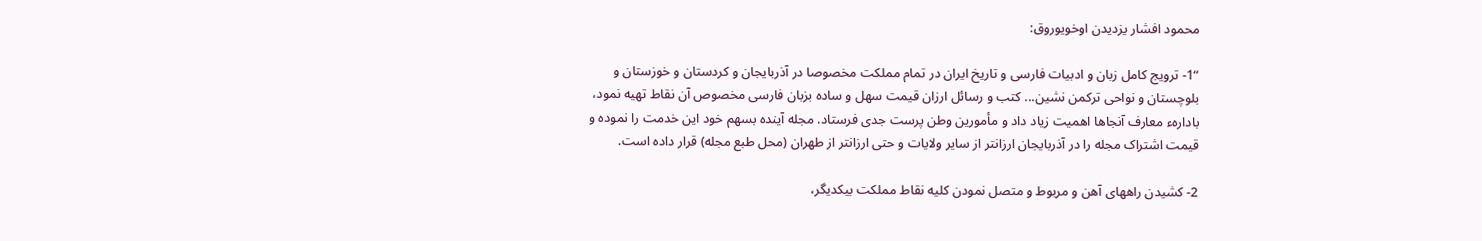محمود افشار یزدیدن اوخویوروق:

“1- ترویج کامل زبان و ادبیات فارسی و تاریخ ایران در تمام مملکت مخصوصا در آذربایجان و کردستان و خوزستان و بلوچستان و نواحی ترکمن نشین... کتب و رسائل ارزان قیمت سهل و ساده بزبان فارسی مخصوص آن نقاط تهیه نمود، بادارهء معارف آنجاها اهمیت زیاد داد و مأمورین وطن پرست جدی فرستاد. مجله آینده بسهم خود این خدمت را نموده و قیمت اشتراک مجله را در آذربایجان ارزانتر از سایر ولایات و حتی ارزانتر از طهران (محل طبع مجله) قرار داده است.

2- کشیدن راههای آهن و مربوط و متصل نمودن کلیه نقاط مملکت بیکدیگر،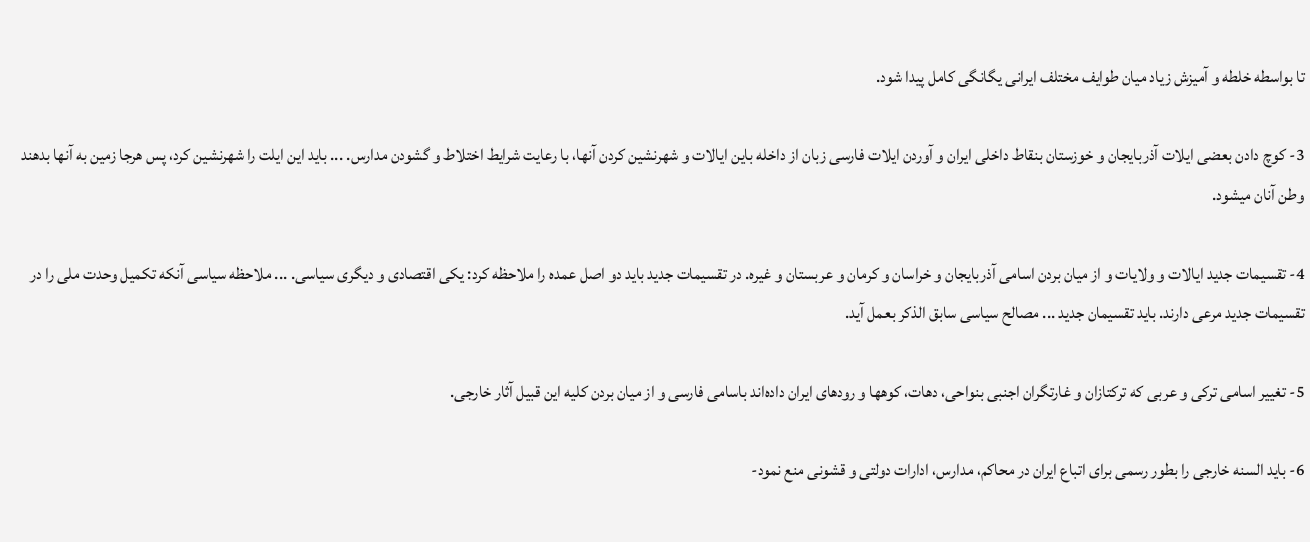تا بواسطه خلطه و آمیزش زیاد میان طوایف مختلف ایرانی یگانگی کامل پیدا شود.

3- کوچ دادن بعضی ایلات آذربایجان و خوزستان بنقاط داخلی ایران و آوردن ایلات فارسی زبان از داخله باین ایالات و شهرنشین کردن آنها، با رعایت شرایط اختلاط و گشودن مدارس. ... باید این ایلت را شهرنشین کرد، پس هرجا زمین به آنها بدهند وطن آنان میشود.

4- تقسیمات جدید ایالات و ولایات و از میان بردن اسامی آذربایجان و خراسان و کرمان و عربستان و غیره. در تقسیمات جدید باید دو اصل عمده را ملاحظه کرد: یکی اقتصادی و دیگری سیاسی. ... ملاحظه سیاسی آنکه تکمیل وحدت ملی را در تقسیمات جدید مرعی دارند. باید تقسیمان جدید ... مصالح سیاسی سابق الذکر بعمل آید.

5- تغییر اسامی ترکی و عربی که ترکتازان و غارتگران اجنبی بنواحی، دهات، کوهها و رودهای ایران داده‌اند باسامی فارسی و از میان بردن کلیه این قبیل آثار خارجی.

6- باید السنه خارجی را بطور رسمی برای اتباع ایران در محاکم، مدارس، ادارات دولتی و قشونی منع نمود-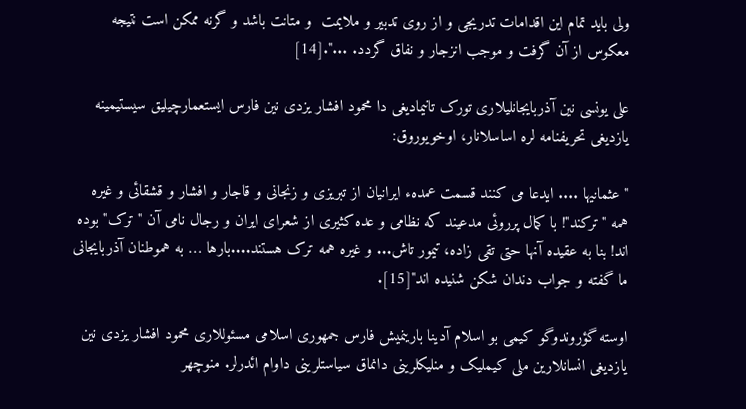ولی باید تمام این اقدامات تدریجی و از روی تدبیر و ملایمت  و متانت باشد و گرنه ممکن است نتیجه معکوس از آن گرفت و موجب انزجار و نفاق گردد. ...".[14]

علی یونسی نین آذربایجانلیلاری تورک تانیمادیغی دا محمود افشار یزدی نین فارس ایستعمارچیلیق سیستیمینه یازدیغی تحریفنامه لره اساسلانار، اوخویوروق:

"عثمانیها .... ایدعا می کنند قسمت عمدهء ایرانیان از تبریزی و زنجانی و قاجار و افشار و قشقائی و غیره همه "ترکند"! با کمال پرروئی مدعیند که نظامی و عده کثیری از شعرای ایران و رجال نامی آن "ترک" بوده اند! بنا به عقیده آنها حتی تقی زاده، تیمور تاش... و غیره همه ترک هستند....بارها … به هموطنان آذربایجانی ما گفته و جواب دندان شکن شنیده اند"[15].

اوسته گؤروندوگو کیمی بو اسلام آدینا بارینمیش فارس جمهوری اسلامی مسئوللاری محمود افشار یزدی نین یازدیغی انسانلارین ملی کیملیک و منلیکلرینی دانماق سیاستلرینی داوام ائدرلر. منوچهر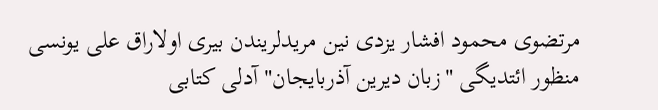مرتضوی محمود افشار یزدی نین مریدلریندن بیری اولاراق علی یونسی منظور ائتدیگی "زبان دیرین آذربایجان" آدلی کتابی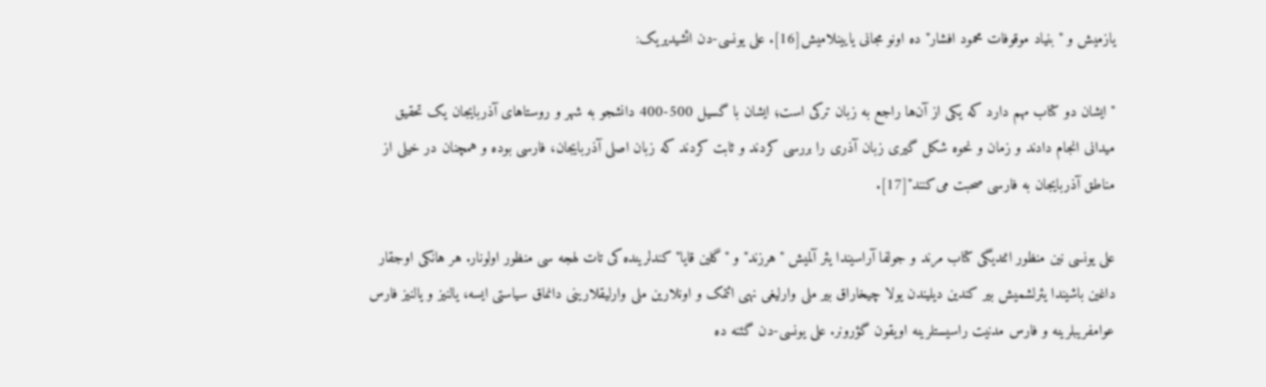یازمیش و "بنیاد موقوفات محمود افشار" ده اونو مجانی یایینلامیش[16]. علی یونسی-دن ائشیدیریک:

"ایشان دو کتاب مهم دارد که یکی از آن‌ها راجع به زبان ترکی است؛ ایشان با گسیل 500-400 دانشجو به شهر و روستاهای آذربایجان یک تحقیق میدانی انجام دادند و زمان و نحوه شکل گیری زبان آذری را بررسی کردند و ثابت کردند که زبان اصلی آذربایجان، فارسی بوده و همچنان در خیلی از مناطق آذربایجان به فارسی صحبت می‌کنند"[17].

علی یونسی نین منظور ائتدیگی کتاب مرند و جولفا آراسیندا یئر آلمیش "هرزند" و "گلین قایا" کندلرینده کی تات لهجه سی منظور اولونار. هر هانکی اوجقار داغین باشیندا یئرلشمیش بیر کندین دیلیندن یولا چیخاراق بیر ملی وارلیغی نهی ائتمک و اونلارین ملی وارلیقلارینی دانماق سیاستی ایسه، یالنیز و یالنیز فارس عوامفریبلرینه و فارس مدنیت راسیستلرینه اویقون گؤرونر. علی یونسی-دن گئنه ده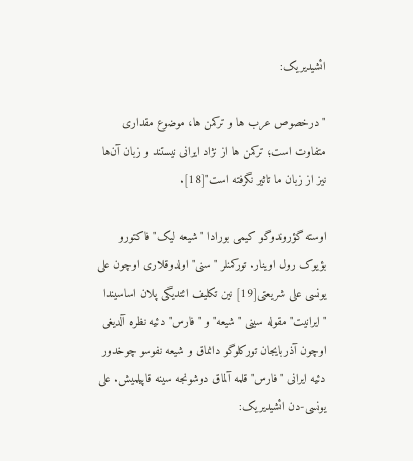ائشیدیریک:

"درخصوص عرب ها و ترکمن ها، موضوع مقداری متفاوت است؛ ترکمن ها از نژاد ایرانی نیستند و زبان آن‌ها نيز از زبان ما تاثیر نگرفته است"[18].

اوسته گؤروندوگو کیمی بورادا "شیعه لیک" فاکتورو بؤیوک رول اوینار. تورکمنلر "سنی" اولدوقلاری اوچون علی یونسی علی شریعتی[19] نین تکلیف ائتدیگی پلان اساسیندا "ایرانیت" مقوله سینی "شیعه" و "فارس" دئیه نظره آلدیغی اوچون آذربایجان تورکلوگو دانماق و شیعه نفوسو چوخدور دئیه ایرانی "فارس" قلمه آلماق دوشونجه سینه قاپیلمیش. علی یونسی-دن ائشیدیریک: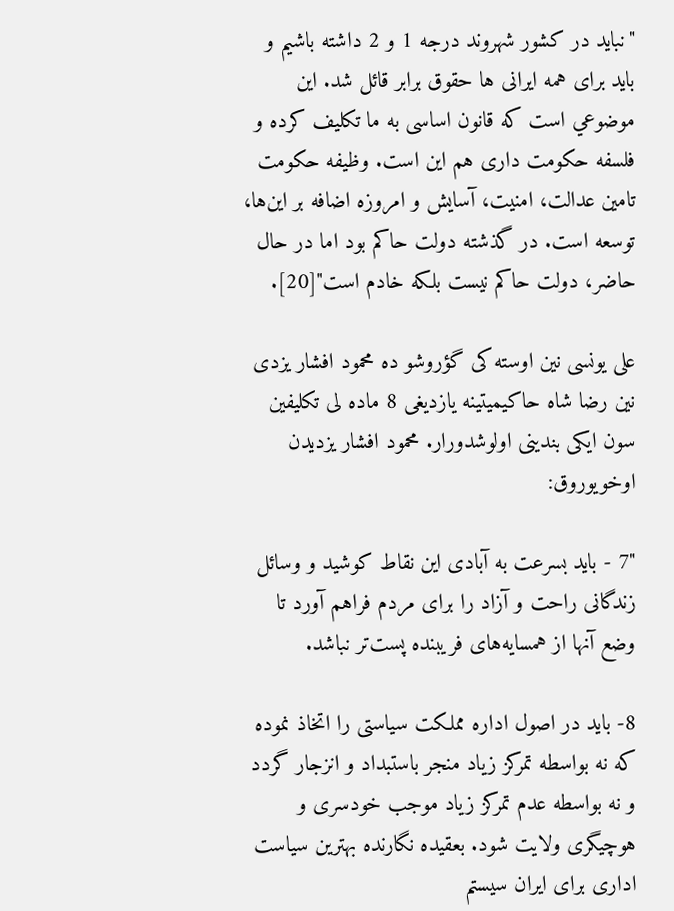"نباید در کشور شهروند درجه 1 و 2 داشته باشیم و باید برای همه ایرانی ها حقوق برابر قائل شد. این موضوعي است که قانون اساسی به ما تکلیف کرده و فلسفه حکومت داری هم این است. وظیفه حکومت تامین عدالت، امنیت، آسایش و امروزه اضافه بر این‌ها، توسعه است. در گذشته دولت حاکم بود اما در حال حاضر، دولت حاکم نیست بلکه خادم است"[20].

علی یونسی نین اوسته کی گؤروشو ده محمود افشار یزدی نین رضا شاه حاکیمیتینه یازدیغی 8 ماده لی تکلیفین سون ایکی بندینی اولوشدورار. محمود افشار یزدیدن اوخویوروق:

"7 - باید بسرعت به آبادی این نقاط کوشید و وسائل زندگانی راحت و آزاد را برای مردم فراهم آورد تا وضع آنها از همسایه‌های فریبنده پست‌تر نباشد.

8- باید در اصول اداره مملکت سیاستی را اتخاذ نموده که نه بواسطه تمرکز زیاد منجر باستبداد و انزجار گردد و نه بواسطه عدم تمرکز زیاد موجب خودسری و هوچیگری ولایت شود. بعقیده نگارنده بهترین سیاست اداری برای ایران سیستم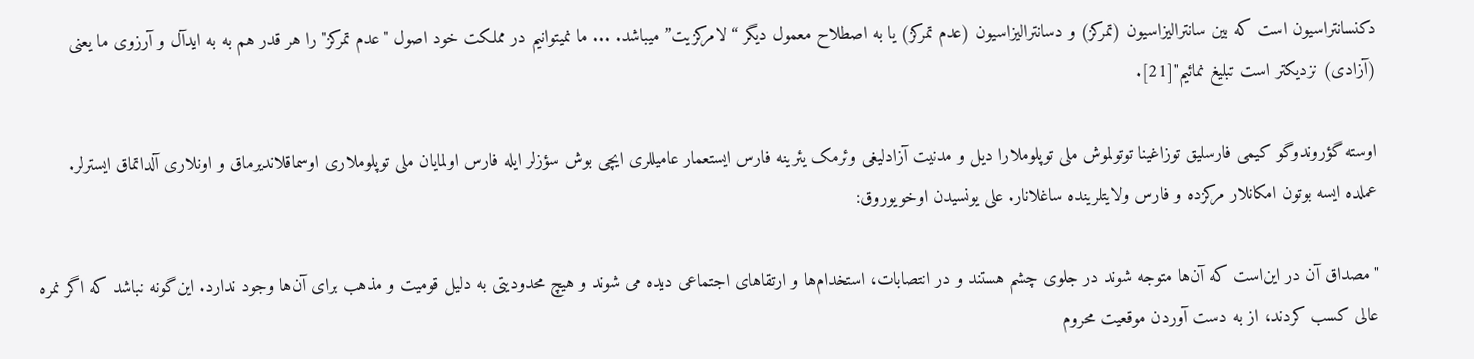دکنسانتراسیون است که بین سانترالیزاسیون (تمرکز) و دسانترالیزاسیون (عدم تمرکز) یا به اصطلاح معمول دیگر “لامرکزیت” میباشد. ... ما نمیتوانیم در مملکت خود اصول "عدم تمرکز" را هر قدر هم به به ایدآل و آرزوی ما یعنی (آزادی) نزدیکتر است تبلیغ نمائیم"[21].

اوسته گؤروندوگو کیمی فارسلیق توزاغینا توتولموش ملی توپلوملارا دیل و مدنیت آزادلیغی وئرمک یئرینه فارس ایستعمار عامیللری ایچی بوش سؤزلر ایله فارس اولمایان ملی توپلوملاری اوسماقلاندیرماق و اونلاری آلداتماق ایسترلر. عملده ایسه بوتون امکانلار مرکزده و فارس ولایتلرینده ساغلانار. علی یونسیدن اوخویوروق:

"مصداق آن در این‌است که آن‌ها متوجه شوند در جلوی چشم هستند و در انتصابات، استخدام‌ها و ارتقاهای اجتماعی دیده می شوند و هیچ محدودیتی به دلیل قومیت و مذهب برای آن‌ها وجود ندارد. این‌گونه نباشد که اگر نمره عالی کسب کردند، از به دست آوردن موقعیت محروم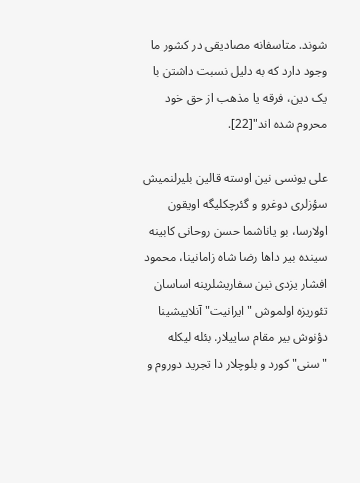شوند. متاسفانه مصادیقی در کشور ما وجود دارد که به دلیل نسبت داشتن با یک دین، فرقه یا مذهب از حق خود محروم شده اند"[22].

علی یونسی نین اوسته قالین بلیرلنمیش سؤزلری دوغرو و گئرچکلیگه اویقون اولارسا، بو یاناشما حسن روحانی کابینه سینده بیر داها رضا شاه زامانینا، محمود افشار یزدی نین سفاریشلرینه اساسان تئوریزه اولموش "ایرانیت" آنلاییشینا دؤنوش بیر مقام ساییلار. بئله لیکله "سنی" کورد و بلوچلار دا تجرید دوروم و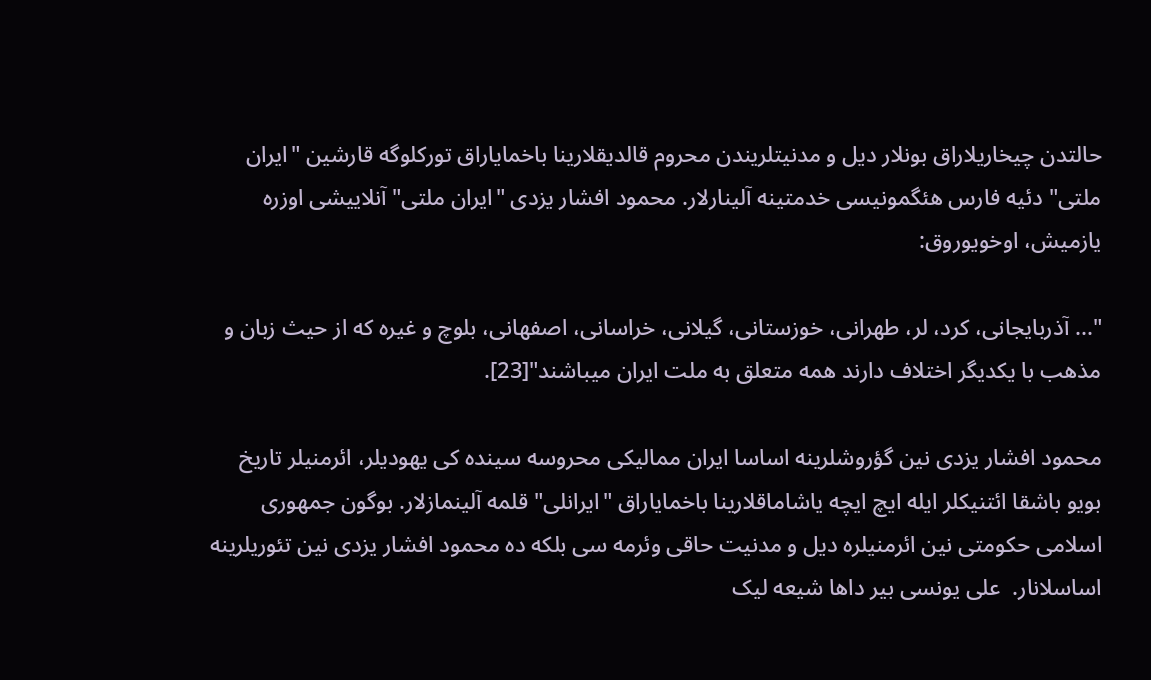حالتدن چیخاریلاراق بونلار دیل و مدنیتلریندن محروم قالدیقلارینا باخمایاراق تورکلوگه قارشین "ایران ملتی" دئیه فارس هئگمونیسی خدمتینه آلینارلار. محمود افشار یزدی "ایران ملتی" آنلاییشی اوزره یازمیش، اوخویوروق:

"... آذربایجانی، کرد، لر، طهرانی، خوزستانی، گیلانی، خراسانی، اصفهانی، بلوچ و غیره که از حیث زبان و مذهب با یکدیگر اختلاف دارند همه متعلق به ملت ایران میباشند"[23].

محمود افشار یزدی نین گؤروشلرینه اساسا ایران ممالیکی محروسه سینده کی یهودیلر، ائرمنیلر تاریخ بویو باشقا ائتنیکلر ایله ایچ ایچه یاشاماقلارینا باخمایاراق "ایرانلی" قلمه آلینمازلار. بوگون جمهوری اسلامی حکومتی نین ائرمنیلره دیل و مدنیت حاقی وئرمه سی بلکه ده محمود افشار یزدی نین تئوریلرینه اساسلانار.  علی یونسی بیر داها شیعه لیک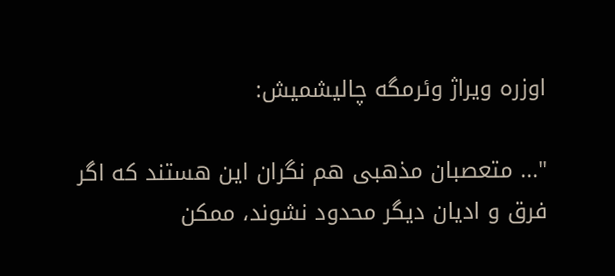اوزره ویراژ وئرمگه چالیشمیش:

"... متعصبان مذهبی هم نگران این هستند که اگر فرق و ادیان دیگر محدود نشوند، ممکن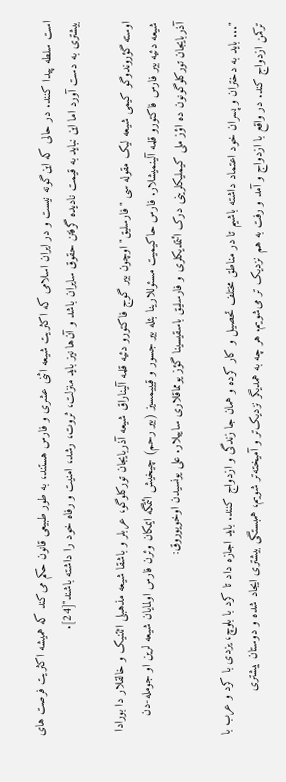است سلطه پیدا کنند. در حالی که این‌گونه نیست و در ایران اسلامی که اکثریت شیعه اثنی عشری و فارس هستند، به طور طبیعی قانون حکم می‌کند که همیشه اکثریت فرصت های بیشتری به دست آورد اما این نباید به قیمت نادیده گرفتن حقوق سایران باشد و آن‌ها نيز باید منزلت، ثروت، رشد، امنیت و رفاه خود را داشته باشند"[24].

اوسته گؤروندوگو کیمی شیعه لیک مقوله سی "فارسلیق" اوچون بیر گوج فاکتورو دئیه قلمه آلیناراق شیعه آذربایجان تورکلوگو، عربلر و باشقا شیعه مذهبلی ائتنیک و خالقلار دا بورادا شیعه دئیه بیر فارس فاکتورو قلمه آلینمیشلار. فارس حاکیمیت مسئوللارینا بئله بیر جسور و قیییمسیز (بیر رحم) چیخیش ائتمگه ایمکان وئرن فارس اولمایان شیعه لرین او جومله-دن آذربایجان تورکلوگونون ده اؤز ملی کیملیکلرینی درک ائتمدیکلری و فارسلیق باسقیسینا گؤز یومماقلاری ساییلار. علی یونسیدن اوخویوروق:

"... باید به دختران و پسران خود اعتماد داشته باشیم تا در مناطق مختلف تحصیل و کار کرده و همان جا زندگی و ازدواج کنند. باید اجازه داد تا کرد با بلوچ، یزدی با کرد و عرب با ترکمن ازدواج کند. در واقع با ازدواج و آمد و رفت به هم نزدیک تر می‌شویم. هر چه به همدیگر نزدیک‌تر و آمیخته‌تر شویم، همبستگی بیشتری ایجاد شده و دوستان بیشتری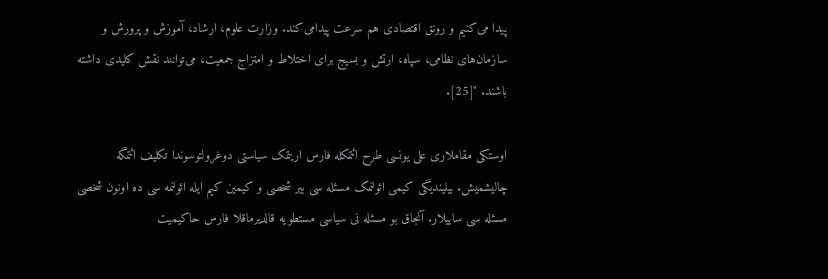پیدا می‌کنیم و رونق اقتصادی هم سرعت پیدامی‌کند. وزارت علوم، ارشاد، آموزش و پرورش و سازمان‌های نظامی، سپاه، ارتش و بسیج برای اختلاط و امتزاج جمعیت، می‌توانند نقش کلیدی داشته باشند. "[25].

اوستکی مقاملاری علی یونسی طرح ائتمکله فارس اریتمک سیاستی دوغرولتوسوندا تکلیف ائتمگه چالیشمیش. بیلیندیگی کیمی ائولنمک مسئله سی بیر شخصی و کیمین کیم ایله ائولنمه سی ده اونون شخصی مسئله سی ساییلار. آنجاق بو مسئله نی سیاسی مستطویه قالدیرماقلا فارس حاکیمیت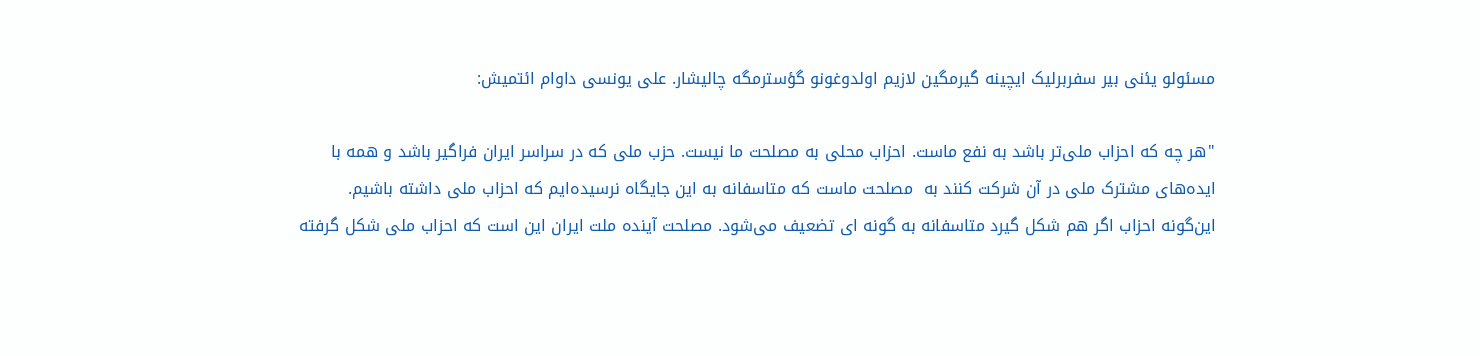مسئولو یئنی بیر سفربرلیک ایچینه گیرمگین لازیم اولدوغونو گؤسترمگه چالیشار. علی یونسی داوام ائتمیش:

"هر چه که احزاب ملی‌تر باشد به نفع ماست. احزاب محلی به مصلحت ما نیست. حزب ملی که در سراسر ایران فراگیر باشد و همه با ایده‌های مشترک ملی در آن شرکت کنند به  مصلحت ماست که متاسفانه به این جایگاه نرسیده‌ایم که احزاب ملی داشته باشیم. این‌گونه احزاب اگر هم شکل گیرد متاسفانه به گونه ای تضعیف می‌شود. مصلحت آینده ملت ایران این است که احزاب ملی شکل گرفته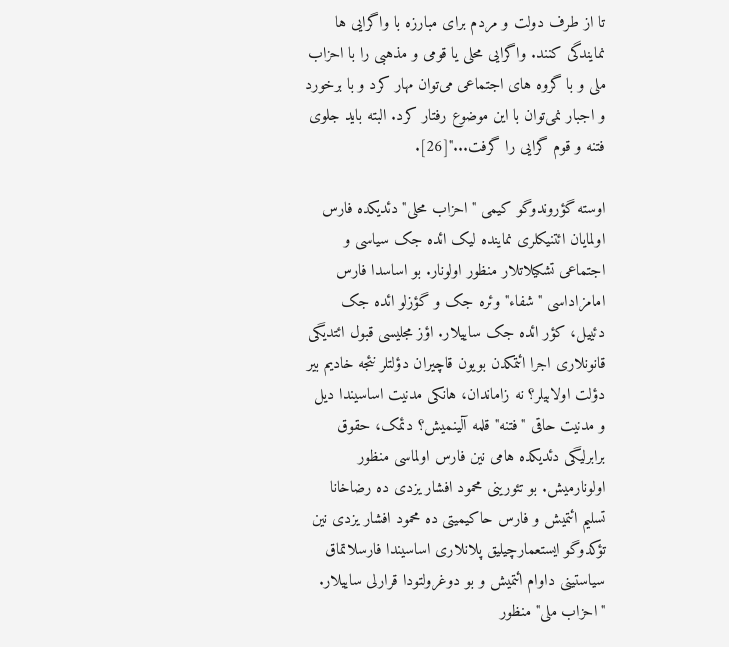تا از طرف دولت و مردم برای مبارزه با واگرایی ها نمایندگی کنند. واگرایی محلی یا قومی و مذهبی را با احزاب ملی و با گروه های اجتماعی می‌توان مهار کرد و با برخورد و اجبار نمی‌توان با این موضوع رفتار کرد. البته باید جلوی فتنه و قوم گرایی را گرفت..."[26].

اوسته گؤروندوگو کیمی "احزاب محلی" دئدیکده فارس اولمایان ائتنیکلری نماینده لیک ائده جک سیاسی و اجتماعی تشکیلاتلار منظور اولونار. بو اساسدا فارس امامزاداسی "شفاء" وئره جک و گؤزلو ائده جک دئییل، کؤر ائده جک ساییلار. اؤز مجلیسی قبول ائتدیگی قانونلاری اجرا ائتمکدن بویون قاچیران دؤلتلر نئجه خادیم بیر دؤلت اولابیلر؟ نه زاماندان، هانکی مدنیت اساسیندا دیل و مدنیت حاقی "فتنه" قلمه آلینمیش؟ دئمک، حقوق برابرلیگی دئدیکده هامی نین فارس اولماسی منظور اولونارمیش. بو تئورینی محمود افشار یزدی ده رضاخانا تسلیم ائتمیش و فارس حاکیمیتی ده محمود افشار یزدی نین تؤکدوگو ایستعمارچیلیق پلانلاری اساسیندا فارسلاتماق سیاستینی داوام ائتمیش و بو دوغرولتودا قرارلی ساییلار. "احزاب ملی" منظور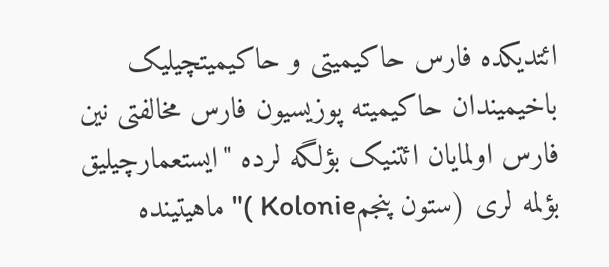ائتدیکده فارس حاکیمیتی و حاکیمیتچیلیک باخیمیندان حاکیمیته پوزیسیون فارس مخالفتی نین فارس اولمایان ائتنیک بؤلگه لرده "ایستعمارچیلیق بؤلمه لری (ستون پنجمKolonie )" ماهیتینده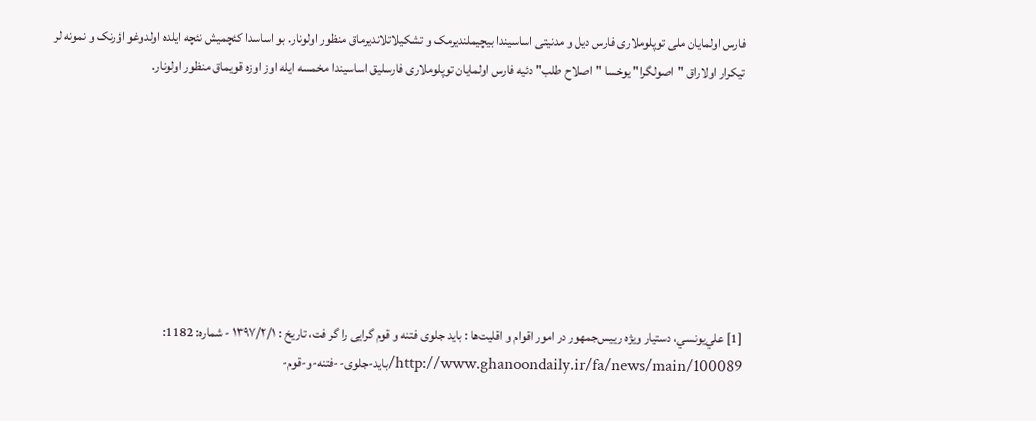فارس اولمایان ملی توپلوملاری فارس دیل و مدنیتی اساسیندا بیچیملندیرمک و تشکیلاتلاندیرماق منظور اولونار. بو اساسدا کئچمیش نئچه ایلده اولدوغو اؤرنک و نمونه لر تیکرار اولاراق "اصولگرا" یوخسا "اصلاح طلب" دئیه فارس اولمایان توپلوملاری فارسلیق اساسیندا مخمسه ایله اوز اوزه قویماق منظور اولونار.








[1] علي‌‌يونسي، دستیار ویژه ريیس‌جمهور در امور اقوام و اقلیت‌ها : باید جلوی فتنه و قوم گرایی را گر فت، تاریخ : ۱۳۹۷/۲/۱ - شماره: 1182: http://www.ghanoondaily.ir/fa/news/main/100089/باید-جلوی--فتنه-و-قوم-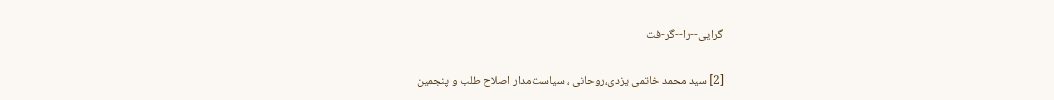گرایی--را--گر-فت

[2] سید محمد خاتمی یزدی،روحانی ، سیاست‌مدار اصلاح طلب و پنجمین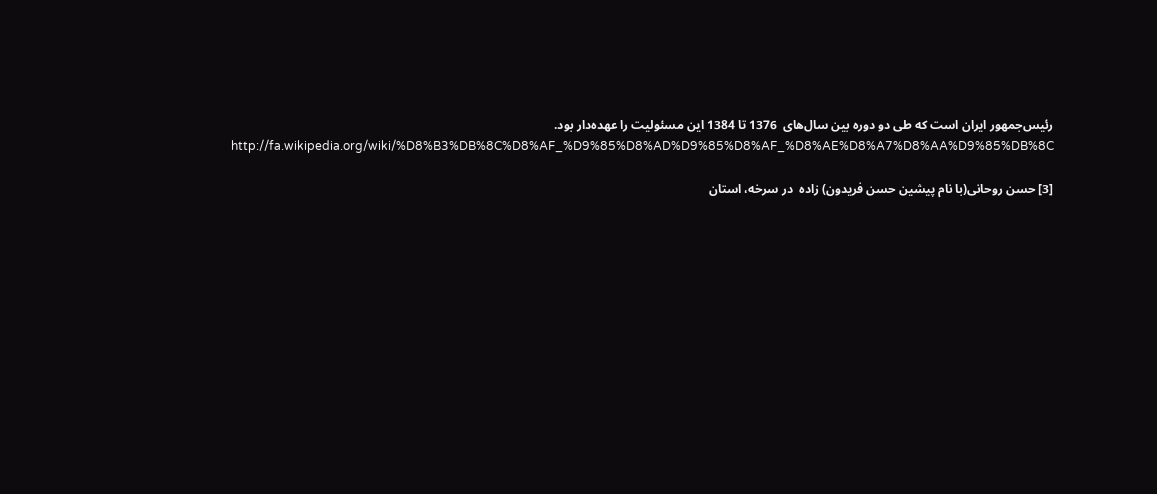رئیس‌جمهور ایران است که طی دو دوره بین سال‌های  1376 تا 1384 این مسئولیت را عهده‌دار بود. http://fa.wikipedia.org/wiki/%D8%B3%DB%8C%D8%AF_%D9%85%D8%AD%D9%85%D8%AF_%D8%AE%D8%A7%D8%AA%D9%85%DB%8C

[3] حسن روحانی(با نام پیشین حسن فریدون) زاده  در سرخه، استان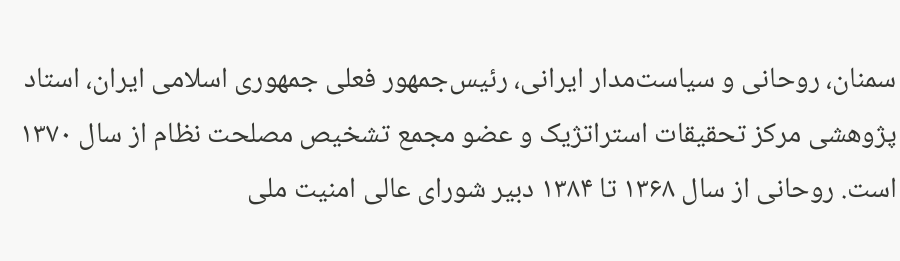سمنان، روحانی و سیاست‌مدار ایرانی، رئیس‌جمهور فعلی جمهوری اسلامی ایران، استاد پژوهشی مرکز تحقیقات استراتژیک و عضو مجمع تشخیص مصلحت نظام از سال ۱۳۷۰ است. روحانی از سال ۱۳۶۸ تا ۱۳۸۴ دبیر شورای عالی امنیت ملی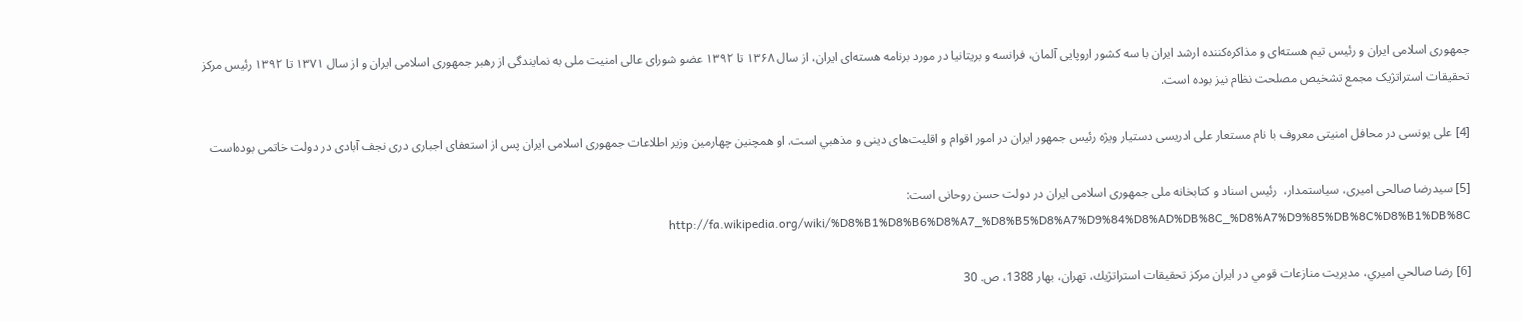جمهوری اسلامی ایران و رئیس تیم هسته‌ای و مذاکره‌کننده ارشد ایران با سه کشور اروپایی آلمان، فرانسه و بریتانیا در مورد برنامه هسته‌ای ایران، از سال ۱۳۶۸ تا ۱۳۹۲ عضو شورای عالی امنیت ملی به نمایندگی از رهبر جمهوری اسلامی ایران و از سال ۱۳۷۱ تا ۱۳۹۲ رئیس مرکز تحقیقات استراتژیک مجمع تشخیص مصلحت نظام نیز بوده است.

[4] علی یونسی در محافل امنیتی معروف با نام مستعار علی ادریسی دستیار ویژه رئیس جمهور ایران در امور اقوام و اقلیت‌های دینی و مذهبي است. او همچنین چهارمین وزیر اطلاعات جمهوری اسلامی ایران پس از استعفای اجباری دری نجف آبادی در دولت خاتمی بوده‌است

[5] سیدرضا صالحی امیری، سیاستمدار،  رئیس اسناد و کتابخانه ملی جمهوری اسلامی ایران در دولت حسن روحانی است: http://fa.wikipedia.org/wiki/%D8%B1%D8%B6%D8%A7_%D8%B5%D8%A7%D9%84%D8%AD%DB%8C_%D8%A7%D9%85%DB%8C%D8%B1%DB%8C

[6] رضا صالحي اميري، مديريت منازعات قومي در ايران مركز تحقيقات استراتژيك، تهران، بهار 1388، ص. 30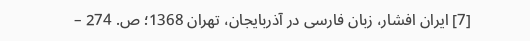[7] ایران افشار، زبان فارسی در آذربایجان، تهران 1368؛ ص. 274 –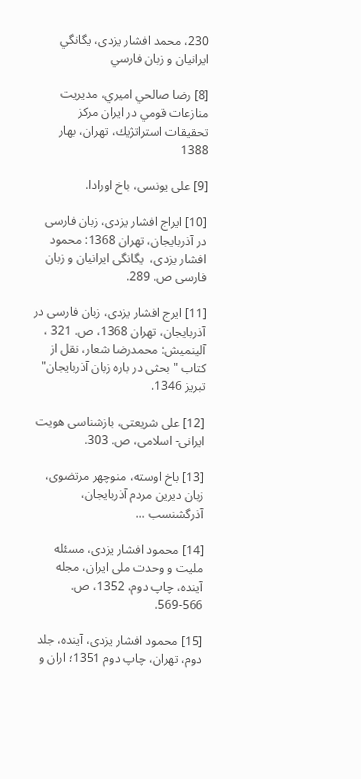230، محمد افشار یزدی، يگانگي ايرانيان و زبان فارسي

[8] رضا صالحي امیري، مديريت منازعات قومي در ايران مركز تحقیقات استراتژيك، تهران، بهار 1388

[9] علی یونسی، باخ اورادا.

[10] ایراج افشار یزدی، زبان فارسی در آذربایجان، تهران 1368: محمود افشار یزدی،  یگانگی ایرانیان و زبان فارسی ص. 289.

[11] ایرج افشار یزدی، زبان فارسی در آذربایجان، تهران 1368، ص. 321 ، آلینمیش: محمدرضا شعار، نقل از کتاب "بحثی در باره زبان آذربایجان" تبریز 1346.

[12] علی شریعتی، بازشناسی هویت ایرانی- اسلامی، ص. 303.

[13] باخ اوسته، منوچهر مرتضوی، زبان دیرین مردم آذربایجان، آذرگشنسب ...

[14] محمود افشار یزدی، مسئله ملیت و وحدت ملی ایران، مجله آینده، چاپ دوم، 1352، ص. 566-569.

[15] محمود افشار یزدی، آینده، جلد دوم، تهران، چاپ دوم 1351؛ اران و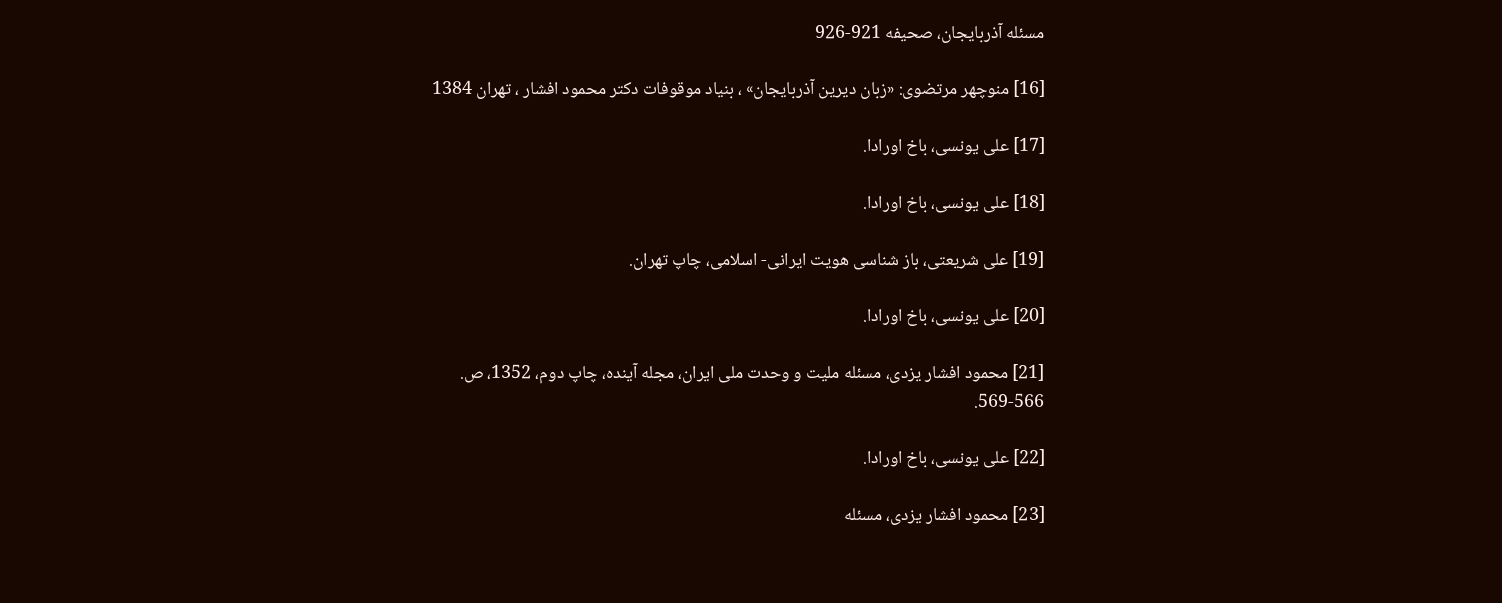مسئله آذربایجان، صحیفه 921-926

[16] منوچهر مرتضوی: «زبان دیرین آذربایجان» ، بنیاد موقوفات دکتر محمود افشار ، تهران 1384

[17] علی یونسی، باخ اورادا.

[18] علی یونسی، باخ اورادا.

[19] علی شریعتی، باز شناسی هویت ایرانی- اسلامی، چاپ تهران.

[20] علی یونسی، باخ اورادا.

[21] محمود افشار یزدی، مسئله ملیت و وحدت ملی ایران، مجله آینده، چاپ دوم، 1352، ص. 566-569.

[22] علی یونسی، باخ اورادا.

[23] محمود افشار یزدی، مسئله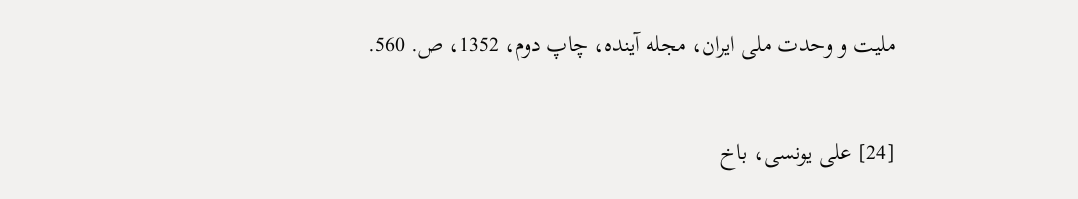ملیت و وحدت ملی ایران، مجله آینده، چاپ دوم، 1352، ص. 560.

[24] علی یونسی، باخ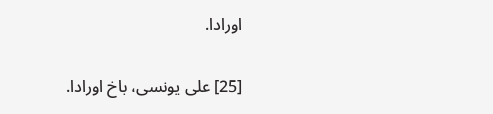اورادا.

[25] علی یونسی، باخ اورادا.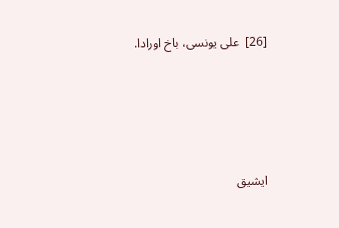[26]  علی یونسی، باخ اورادا.





ایشیق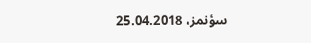سؤنمز، 25.04.2018